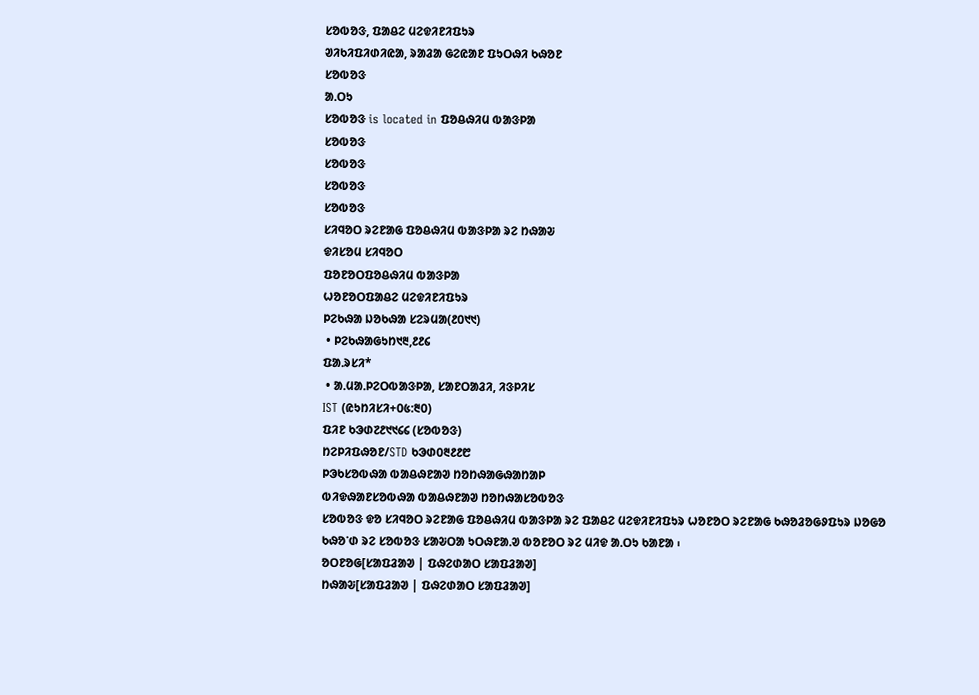ᱥᱚᱵᱚᱝ, ᱯᱟᱪᱮ ᱢᱮᱫᱤᱱᱤᱯᱩᱨ
ᱣᱤᱠᱤᱯᱤᱰᱤᱭᱟ, ᱨᱟᱲᱟ ᱜᱮᱭᱟᱱ ᱯᱩᱛᱷᱤ ᱠᱷᱚᱱ
ᱥᱚᱵᱚᱝ
ᱟᱹᱛᱩ
ᱥᱚᱵᱚᱝ is located in ᱯᱚᱪᱷᱤᱢ ᱵᱟᱝᱞᱟ
ᱥᱚᱵᱚᱝ
ᱥᱚᱵᱚᱝ
ᱥᱚᱵᱚᱝ
ᱥᱚᱵᱚᱝ
ᱥᱤᱧᱚᱛ ᱨᱮᱱᱟᱜ ᱯᱚᱪᱷᱤᱢ ᱵᱟᱝᱞᱟ ᱨᱮ ᱴᱷᱟᱶ
ᱫᱤᱥᱚᱢ ᱥᱤᱧᱚᱛ
ᱯᱚᱱᱚᱛᱯᱚᱪᱷᱤᱢ ᱵᱟᱝᱞᱟ
ᱦᱚᱱᱚᱛᱯᱟᱪᱮ ᱢᱮᱫᱤᱱᱤᱯᱩᱨ
ᱞᱮᱠᱷᱟ ᱡᱚᱠᱷᱟ ᱥᱮᱨᱢᱟ(᱒᱐᱑᱑)
 • ᱞᱮᱠᱷᱟᱜᱩᱴ᱑᱓,᱒᱒᱔
ᱯᱟᱹᱨᱥᱤ*
 • ᱟᱹᱢᱟᱹᱞᱮᱛᱵᱟᱝᱞᱟ, ᱥᱟᱱᱛᱟᱲᱤ, ᱤᱝᱞᱤᱥ
IST (ᱭᱩᱴᱤᱥᱤ+᱐᱕:᱓᱐)
ᱯᱤᱱ ᱠᱳᱰ᱗᱒᱑᱑᱔᱔ (ᱥᱚᱵᱚᱝ)
ᱴᱮᱞᱤᱯᱷᱚᱱ/STD ᱠᱳᱰ᱐᱓᱒᱒᱘
ᱞᱳᱠᱥᱚᱵᱷᱟ ᱵᱟᱪᱷᱱᱟᱣ ᱴᱚᱴᱷᱟᱜᱷᱟᱴᱟᱞ
ᱵᱤᱫᱷᱟᱱᱥᱚᱵᱷᱟ ᱵᱟᱪᱷᱱᱟᱣ ᱴᱚᱴᱷᱟᱥᱚᱵᱚᱝ
ᱥᱚᱵᱚᱝ ᱫᱚ ᱥᱤᱧᱚᱛ ᱨᱮᱱᱟᱜ ᱯᱚᱪᱷᱤᱢ ᱵᱟᱝᱞᱟ ᱨᱮ ᱯᱟᱪᱮ ᱢᱮᱫᱤᱱᱤᱯᱩᱨ ᱦᱚᱱᱚᱛ ᱨᱮᱱᱟᱜ ᱠᱷᱚᱲᱚᱜᱽᱯᱩᱨ ᱡᱚᱜᱚ ᱠᱷᱚᱸᱰ ᱨᱮ ᱥᱚᱵᱚᱝ ᱥᱟᱶᱛᱟ ᱩᱛᱷᱱᱟᱹᱣ ᱵᱚᱱᱚᱛ ᱨᱮ ᱢᱤᱫ ᱟᱹᱛᱩ ᱠᱟᱱᱟ ᱾
ᱚᱛᱱᱚᱜ[ᱥᱟᱯᱲᱟᱣ | ᱯᱷᱮᱰᱟᱛ ᱥᱟᱯᱲᱟᱣ]
ᱴᱷᱟᱶ[ᱥᱟᱯᱲᱟᱣ | ᱯᱷᱮᱰᱟᱛ ᱥᱟᱯᱲᱟᱣ]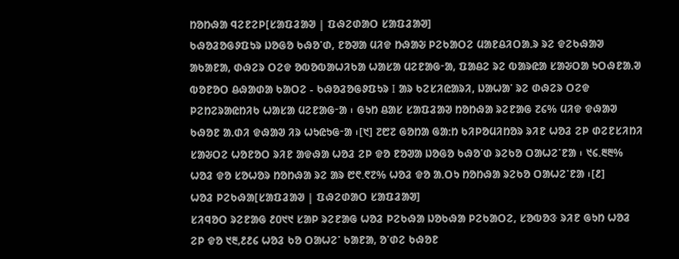ᱴᱚᱴᱷᱟ ᱧᱮᱱᱮᱞ[ᱥᱟᱯᱲᱟᱣ | ᱯᱷᱮᱰᱟᱛ ᱥᱟᱯᱲᱟᱣ]
ᱠᱷᱚᱲᱚᱜᱽᱯᱩᱨ ᱡᱚᱜᱚ ᱠᱷᱚᱸᱰ, ᱱᱚᱣᱟ ᱢᱤᱫ ᱴᱷᱟᱶ ᱞᱮᱠᱟᱛᱮ ᱢᱟᱱᱪᱤᱛᱟᱹᱨ ᱨᱮ ᱫᱮᱠᱷᱟᱣ ᱟᱠᱟᱱᱟ, ᱰᱷᱮᱨ ᱛᱮᱫ ᱚᱵᱚᱵᱟᱦᱤᱠᱟ ᱦᱟᱥᱟ ᱢᱮᱱᱟᱜᱼᱟ, ᱯᱟᱪᱮ ᱨᱮ ᱵᱟᱨᱭᱟ ᱥᱟᱶᱛᱟ ᱩᱛᱷᱱᱟᱹᱣ ᱵᱚᱱᱚᱛ ᱪᱷᱟᱰᱟ ᱠᱟᱛᱮ - ᱠᱷᱚᱲᱚᱜᱽᱯᱩᱨ I ᱟᱨ ᱠᱮᱥᱤᱭᱟᱨᱤ, ᱡᱟᱦᱟᱸ ᱨᱮ ᱰᱷᱮᱨ ᱛᱮᱫ ᱞᱮᱴᱮᱨᱟᱭᱴᱤᱠ ᱦᱟᱥᱟ ᱢᱮᱱᱟᱜᱼᱟ ᱾ ᱜᱩᱴ ᱪᱟᱥ ᱥᱟᱯᱲᱟᱣ ᱴᱚᱴᱷᱟ ᱨᱮᱱᱟᱜ ᱗᱔% ᱢᱤᱫ ᱫᱷᱟᱣ ᱠᱷᱚᱱ ᱟᱹᱰᱤ ᱫᱷᱟᱣ ᱤᱨ ᱦᱩᱭᱩᱜᱼᱟ ᱾[᱑] ᱗᱘᱗ ᱜᱚᱴᱟ ᱜᱟᱺᱴ ᱠᱤᱞᱚᱢᱤᱴᱚᱨ ᱨᱤᱱ ᱦᱚᱲ ᱮᱞ ᱰᱮᱱᱥᱤᱴᱤ ᱥᱟᱶᱛᱮ ᱦᱚᱱᱚᱛ ᱨᱤᱱ ᱟᱫᱷᱟ ᱦᱚᱲ ᱮᱞ ᱫᱚ ᱱᱚᱣᱟ ᱡᱚᱜᱚ ᱠᱷᱚᱸᱰ ᱨᱮᱠᱚ ᱛᱟᱦᱮᱸᱱᱟ ᱾ ᱑᱔.᱓᱓% ᱦᱚᱲ ᱫᱚ ᱥᱚᱦᱚᱨ ᱴᱚᱴᱷᱟ ᱨᱮ ᱟᱨ ᱘᱖.᱖᱗% ᱦᱚᱲ ᱫᱚ ᱟᱹᱛᱩ ᱴᱚᱴᱷᱟ ᱨᱮᱠᱚ ᱛᱟᱦᱮᱸᱱᱟ ᱾[᱒]
ᱦᱚᱲ ᱞᱮᱠᱷᱟ[ᱥᱟᱯᱲᱟᱣ | ᱯᱷᱮᱰᱟᱛ ᱥᱟᱯᱲᱟᱣ]
ᱥᱤᱧᱚᱛ ᱨᱮᱱᱟᱜ ᱒᱐᱑᱑ ᱥᱟᱞ ᱨᱮᱱᱟᱜ ᱦᱚᱲ ᱞᱮᱠᱷᱟ ᱡᱚᱠᱷᱟ ᱞᱮᱠᱟᱛᱮ, ᱥᱚᱵᱚᱝ ᱨᱤᱱ ᱜᱩᱴ ᱦᱚᱲ ᱮᱞ ᱫᱚ ᱑᱓,᱒᱒᱔ ᱦᱚᱲ ᱠᱚ ᱛᱟᱦᱮᱸ ᱠᱟᱱᱟ, ᱚᱸᱰᱮ ᱠᱷᱚᱱ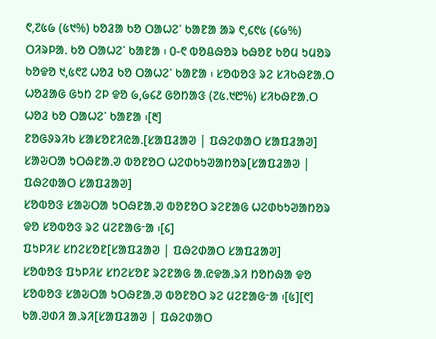᱖,᱗᱕᱙ (᱕᱑%) ᱠᱚᱲᱟ ᱠᱚ ᱛᱟᱦᱮᱸ ᱠᱟᱱᱟ ᱟᱨ ᱖,᱔᱖᱕ (᱔᱙%) ᱛᱤᱨᱞᱟᱹ ᱠᱚ ᱛᱟᱦᱮᱸ ᱠᱟᱱᱟ ᱾ ᱐-᱖ ᱵᱚᱪᱷᱚᱨ ᱠᱷᱚᱱ ᱠᱚᱢ ᱩᱢᱚᱨ ᱠᱚᱫᱚ ᱑,᱕᱖᱗ ᱦᱚᱲ ᱠᱚ ᱛᱟᱦᱮᱸ ᱠᱟᱱᱟ ᱾ ᱥᱚᱵᱚᱝ ᱨᱮ ᱥᱤᱠᱷᱱᱟᱹᱛ ᱦᱚᱲᱟᱜ ᱜᱩᱴ ᱮᱞ ᱫᱚ ᱙,᱙᱔᱒ ᱜᱚᱴᱟᱝ (᱗᱕.᱑᱘%) ᱥᱤᱠᱷᱱᱟᱹᱛ ᱦᱚᱲ ᱠᱚ ᱛᱟᱦᱮᱸ ᱠᱟᱱᱟ ᱾[᱓]
ᱱᱚᱜᱽᱨᱤᱠ ᱥᱟᱥᱚᱱᱤᱭᱟᱹ[ᱥᱟᱯᱲᱟᱣ | ᱯᱷᱮᱰᱟᱛ ᱥᱟᱯᱲᱟᱣ]
ᱥᱟᱶᱛᱟ ᱩᱛᱷᱱᱟᱹᱣ ᱵᱚᱱᱚᱛ ᱦᱮᱰᱠᱩᱣᱟᱴᱚᱨ[ᱥᱟᱯᱲᱟᱣ | ᱯᱷᱮᱰᱟᱛ ᱥᱟᱯᱲᱟᱣ]
ᱥᱚᱵᱚᱝ ᱥᱟᱶᱛᱟ ᱩᱛᱷᱱᱟᱹᱣ ᱵᱚᱱᱚᱛ ᱨᱮᱱᱟᱜ ᱦᱮᱰᱠᱩᱣᱟᱴᱚᱨ ᱫᱚ ᱥᱚᱵᱚᱝ ᱨᱮ ᱢᱮᱱᱟᱜᱼᱟ ᱾[᱔]
ᱯᱩᱞᱤᱥ ᱥᱴᱮᱥᱚᱱ[ᱥᱟᱯᱲᱟᱣ | ᱯᱷᱮᱰᱟᱛ ᱥᱟᱯᱲᱟᱣ]
ᱥᱚᱵᱚᱝ ᱯᱩᱞᱤᱥ ᱥᱴᱮᱥᱚᱱ ᱨᱮᱱᱟᱜ ᱟᱹᱭᱫᱟᱹᱨᱤ ᱴᱚᱴᱷᱟ ᱫᱚ ᱥᱚᱵᱚᱝ ᱥᱟᱶᱛᱟ ᱩᱛᱷᱱᱟᱹᱣ ᱵᱚᱱᱚᱛ ᱨᱮ ᱢᱮᱱᱟᱜᱼᱟ ᱾[᱕][᱖]
ᱠᱟᱹᱣᱰᱤ ᱟᱹᱨᱤ[ᱥᱟᱯᱲᱟᱣ | ᱯᱷᱮᱰᱟᱛ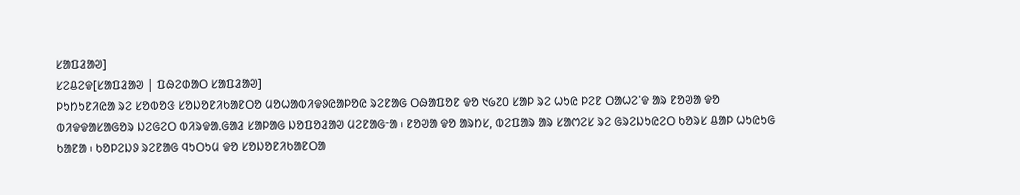ᱥᱟᱯᱲᱟᱣ]
ᱥᱮᱪᱮᱫ[ᱥᱟᱯᱲᱟᱣ | ᱯᱷᱮᱰᱟᱛ ᱥᱟᱯᱲᱟᱣ]
ᱞᱩᱴᱩᱱᱤᱭᱟ ᱨᱮ ᱥᱚᱵᱚᱝ ᱥᱚᱡᱚᱱᱤᱠᱟᱱᱛᱚ ᱢᱚᱦᱟᱵᱤᱫᱽᱭᱟᱞᱚᱭ ᱨᱮᱱᱟᱜ ᱛᱷᱟᱯᱚᱱ ᱫᱚ ᱑᱙᱗᱐ ᱥᱟᱞ ᱨᱮ ᱦᱩᱭ ᱞᱮᱱ ᱛᱟᱦᱮᱸᱫ ᱟᱨ ᱱᱚᱣᱟ ᱫᱚ ᱵᱤᱫᱫᱟᱥᱟᱜᱚᱨ ᱡᱮᱜᱮᱛ ᱵᱤᱨᱫᱟᱹᱜᱟᱲ ᱥᱟᱞᱟᱜ ᱡᱚᱯᱚᱲᱟᱣ ᱢᱮᱱᱟᱜᱼᱟ ᱾ ᱱᱚᱣᱟ ᱫᱚ ᱟᱨᱴᱥ, ᱵᱮᱯᱟᱨ ᱟᱨ ᱥᱟᱬᱮᱥ ᱨᱮ ᱜᱨᱮᱡᱩᱭᱮᱛ ᱠᱚᱨᱥ ᱪᱟᱞ ᱦᱩᱭᱩᱜ ᱠᱟᱱᱟ ᱾ ᱠᱚᱞᱮᱡᱽ ᱨᱮᱱᱟᱜ ᱧᱩᱛᱩᱢ ᱫᱚ ᱥᱚᱡᱚᱱᱤᱠᱟᱱᱛᱟ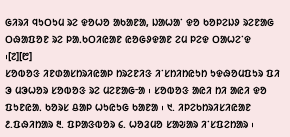ᱜᱤᱨᱤ ᱧᱩᱛᱩᱢ ᱨᱮ ᱫᱚᱦᱚ ᱟᱠᱟᱱᱟ, ᱡᱟᱦᱟᱸ ᱫᱚ ᱠᱚᱞᱮᱡᱽ ᱨᱮᱱᱟᱜ ᱛᱷᱟᱯᱚᱱ ᱨᱮ ᱞᱟᱹᱠᱛᱤᱭᱟᱱ ᱭᱚᱜᱽᱫᱟᱱ ᱮᱢ ᱞᱮᱫ ᱛᱟᱦᱮᱸᱫ ᱾[᱗][᱘]
ᱥᱚᱵᱚᱝ ᱤᱱᱰᱟᱥᱴᱨᱤᱭᱟᱞ ᱴᱨᱮᱱᱤᱝ ᱤᱸᱥᱴᱤᱴᱭᱩᱴ ᱩᱫᱷᱚᱢᱯᱩᱨ ᱯᱤ ᱳ ᱢᱳᱦᱚᱨ ᱥᱚᱵᱚᱝ ᱨᱮ ᱢᱮᱱᱟᱜᱼᱟ ᱾ ᱥᱚᱵᱚᱝ ᱟᱭᱤ ᱴᱤ ᱟᱭᱤ ᱫᱚ ᱯᱩᱱᱭᱟᱹ ᱠᱚᱨᱥ ᱪᱟᱞ ᱦᱩᱭᱩᱜ ᱠᱟᱱᱟ ᱾ ᱑. ᱤᱞᱮᱠᱴᱨᱤᱥᱤᱭᱟᱱ ᱒.ᱯᱷᱤᱴᱟᱨ ᱓. ᱯᱞᱟᱝᱵᱚᱨ ᱔. ᱦᱚᱲᱢᱚ ᱥᱟᱶᱟᱨ ᱤᱸᱥᱯᱮᱴᱟᱨ ᱾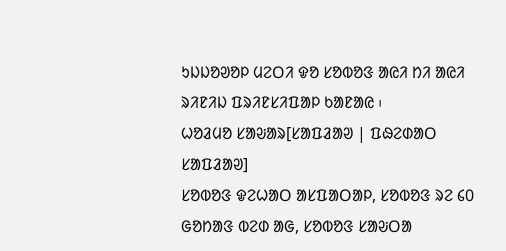ᱩᱡᱡᱚᱣᱚᱞ ᱢᱮᱛᱤ ᱫᱚ ᱥᱚᱵᱚᱝ ᱟᱭᱤ ᱴᱤ ᱟᱭᱤ ᱨᱤᱱᱤᱡ ᱯᱨᱤᱱᱥᱤᱯᱟᱞ ᱠᱟᱱᱟᱭ ᱾
ᱦᱚᱲᱢᱚ ᱥᱟᱶᱟᱨ[ᱥᱟᱯᱲᱟᱣ | ᱯᱷᱮᱰᱟᱛ ᱥᱟᱯᱲᱟᱣ]
ᱥᱚᱵᱚᱝ ᱫᱮᱦᱟᱛ ᱟᱥᱯᱟᱛᱟᱞ, ᱥᱚᱵᱚᱝ ᱨᱮ ᱔᱐ ᱜᱚᱴᱟᱝ ᱵᱮᱰ ᱟᱜ, ᱥᱚᱵᱚᱝ ᱥᱟᱶᱛᱟ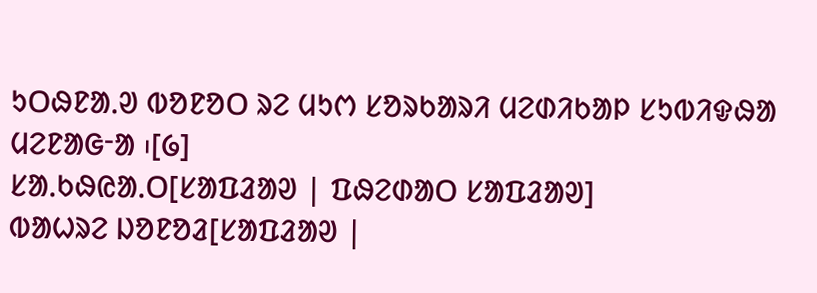ᱩᱛᱷᱱᱟᱹᱣ ᱵᱚᱱᱚᱛ ᱨᱮ ᱢᱩᱬ ᱥᱚᱨᱠᱟᱨᱤ ᱢᱮᱰᱤᱠᱟᱞ ᱥᱩᱵᱤᱫᱷᱟ ᱢᱮᱱᱟᱜᱼᱟ ᱾[᱙]
ᱥᱟᱹᱠᱷᱭᱟᱹᱛ[ᱥᱟᱯᱲᱟᱣ | ᱯᱷᱮᱰᱟᱛ ᱥᱟᱯᱲᱟᱣ]
ᱵᱟᱦᱨᱮ ᱡᱚᱱᱚᱲ[ᱥᱟᱯᱲᱟᱣ |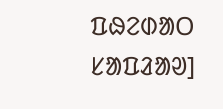ᱯᱷᱮᱰᱟᱛ ᱥᱟᱯᱲᱟᱣ]